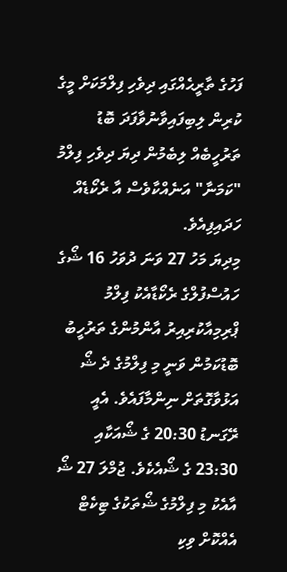ފަހުގެ ތާރީޙެއްގައި ދިވެހި ފިލްމަކަށް މީގެ ކުރިން ލިބިފައިވާނުވާފަދަ ބޮޑު ތަރުހީބެއް ލިބެމުން ދިޔަ ދިވެހި ފިލްމު "ކަމަނާ" އަނެއްކާވެސް އާ ރެކޯޑެއް ހަދައިފިއެވެ.
މިދިޔަ މަހު 27 ވަނަ ދުވަހު 16 ޝޯގެ ހައުސްފުލްގެ ރެކޯޑާއެކު ފިލްމު ޕްރިމިއާކުރިއިރު އާންމުންގެ ތަރުހީބު ބޮޑުކަމުން ވަނީ މި ފިލްމުގެ ދެ ޝޯ އަޅުވާގޮތަށް ނިންމާފައެވެ. އެއީ ރޭގަނޑު 20:30 ގެ ޝޯއަކާއި 23:30 ގެ ޝޯއެކެވެ. ޖުމްލަ 27 ޝޯ އާއެކު މި ފިލްމުގެ ޝޯތަކުގެ ޓިކެޓް އެއްކޮށް ވިކި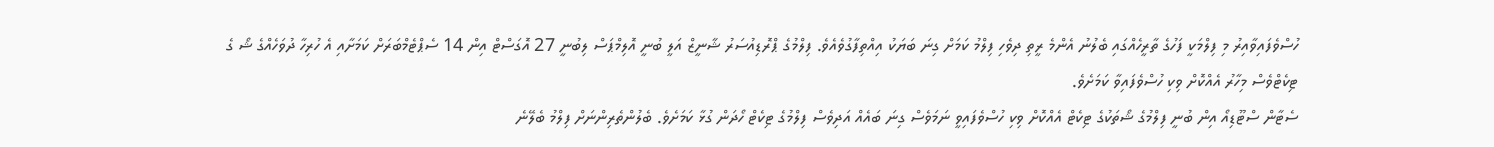ހުސްވެފައިވާއިރު މި ފިލްމަކީ ފަހުގެ ތާރީހެއްގައި ބެލުނު އެންމެ ރީތި ދިވެހި ފިލްމު ކަމަށް ގިނަ ބަޔަކު އިއްތިފާގުވެއެވެ. ފިލްމުގެ ޕްރޮޑިއުސަރު ޝާނީޒް އަލީ ބުނީ އޮލިމްޕަސް ލިބުނީ 27 އޮގަސްޓް އިން 14 ސެޕްޓެމްބަރަށް ކަމަށާއި އެ ހުރިހާ ދުވަހެއްގެ ޝޯ ގެ ޓިކެޓްވެސް މިހާރު އެއްކޮށް ވިކި ހުސްވެފައިވާ ކަމަށެވެ.
ސެޓާން ސްޓޫޑިއޯ އިން ބުނީ ފިލްމުގެ ޝޯތަކުގެ ޓިކެޓް އެއްކޮށް ވިކި ހުސްވެފައިވީ ނަމަވެސް ގިނަ ބައެއް އަދިވެސް ފިލްމުގެ ޓިކެޓް ހޯދަން ގުޅާ ކަމަށެވެ. ބެލުންތެރިންނަށް ފިލްމު ބެލޭނެ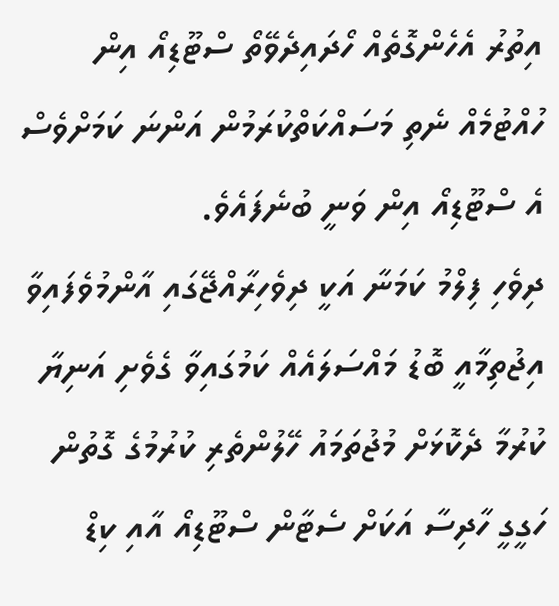އިތުރު އެހެންގޮތެއް ހޯދައިދެވޭތޯ ސްޓޫޑިއޯ އިން ހުއްޓުމެއް ނެތި މަސައްކަތްކުރަމުން އަންނަ ކަމަށްވެސް އެ ސްޓޫޑިއޯ އިން ވަނީ ބުނެފައެވެ.
ދިވެހި ފިލްމު ކަމަނާ އަކީ ދިވެހިރާއްޖޭގައި އާންމުވެފައިވާ އިޖުތިމާއީ ބޮޑު މައްސަލައެއް ކަމުގައިވާ ގެވެށި އަނިޔާ ކުރުމާ ދެކޮޅަށް މުޖުތަމައު ހޭލުންތެރި ކުރުމުގެ ގޮތުން ހަގީގީ ހާދިސާ އަކަށް ސެޓާން ސްޓޫޑިއޯ އާއި ކިޑް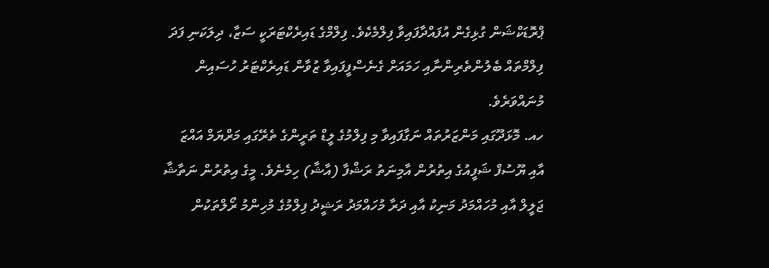ޕްރޮޑަކްޝަން ގުޅިގެން އުފައްދާފައިވާ ފިލްމެކެވެ. ފިލްމްގެ ޑައިރެކްޓަރަކީ ސަޒާ، ދިލަކަނި ފަދަ ފިލްމްތައް ބެލުންތެރިންނާއި ހަމައަށް ގެނެސްފީފައިވާ ޒުވާން ޑައިރެކްޓަރު ހުސައިން މުނައްވަރެވެ.
ހއ. މޮޅަދޫގައި މަންޒަރުތައް ނަގާފައިވާ މި ފިލްމުގެ ލީޑް ތަރީންގެ ތެރޭގައި މަރްޔަމް އައްޒަ އާއި ޔޫސުފް ޝަފީއުގެ އިތުރުން އާމިނަތު ރަޝްފާ (އާޝާ) ހިމެނެވެ. މީގެ އިތުރުން ނަތާޝާ ޖަލީލް އާއި މުހައްމަދު މަނިކު އާއި ދަރާ މުހައްމަދު ރަޝީދު ފިލްމުގެ މުހިންމު ރޯލްތަކުން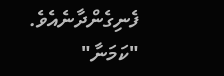ފެނިގެންދާނެއެވެ. "ކަމަނާ"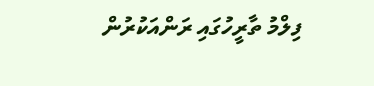ފިލްމު ތާރީހުގައި ރަންއަކުރުން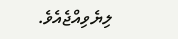ލިޔެވިއްޖެއެވެ.